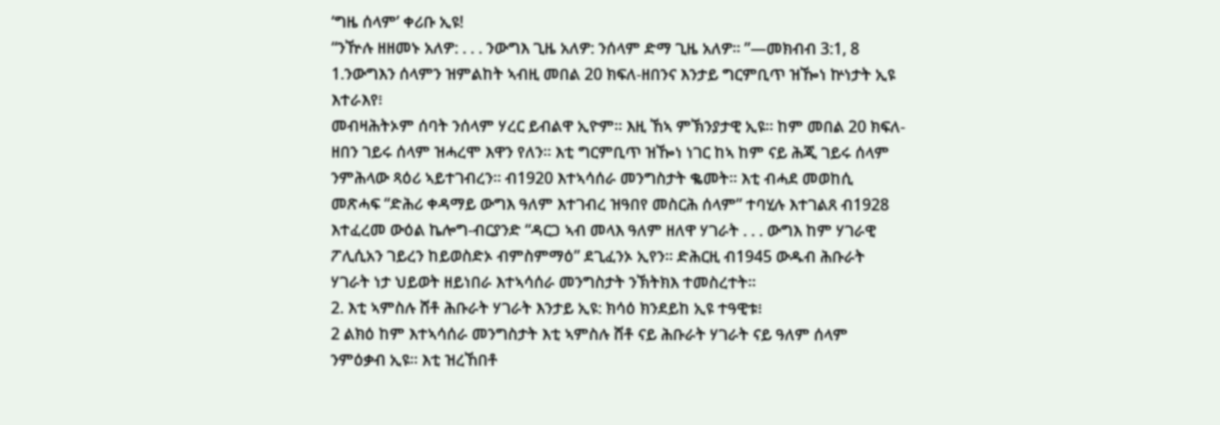‘ግዜ ሰላም’ ቀሪቡ ኢዩ!
“ንዅሉ ዘዘመኑ አለዎ: . . . ንውግእ ጊዜ አለዎ: ንሰላም ድማ ጊዜ አለዎ። ”—መክብብ 3:1, 8
1.ንውግእን ሰላምን ዝምልከት ኣብዚ መበል 20 ክፍለ-ዘበንና እንታይ ግርምቢጥ ዝዀነ ኵነታት ኢዩ እተራእየ፧
መብዛሕትኦም ሰባት ንሰላም ሃረር ይብልዋ ኢዮም። እዚ ኸኣ ምኽንያታዊ ኢዩ። ከም መበል 20 ክፍለ-ዘበን ገይሩ ሰላም ዝሓረሞ እዋን የለን። እቲ ግርምቢጥ ዝዀነ ነገር ከኣ ከም ናይ ሕጂ ገይሩ ሰላም ንምሕላው ጻዕሪ ኣይተገብረን። ብ1920 እተኣሳሰራ መንግስታት ቈመት። እቲ ብሓደ መወከሲ መጽሓፍ “ድሕሪ ቀዳማይ ውግእ ዓለም እተገብረ ዝዓበየ መስርሕ ሰላም” ተባሂሉ እተገልጸ ብ1928 እተፈረመ ውዕል ኬሎግ-ብርያንድ “ዳርጋ ኣብ መላእ ዓለም ዘለዋ ሃገራት . . . ውግእ ከም ሃገራዊ ፖሊሲአን ገይረን ከይወስድኦ ብምስምማዕ” ደጊፈንኦ ኢየን። ድሕርዚ ብ1945 ውዱብ ሕቡራት ሃገራት ነታ ህይወት ዘይነበራ እተኣሳሰራ መንግስታት ንኽትክእ ተመስረተት።
2. እቲ ኣምስሉ ሸቶ ሕቡራት ሃገራት እንታይ ኢዩ: ክሳዕ ክንደይከ ኢዩ ተዓዊቱ፧
2 ልክዕ ከም እተኣሳሰራ መንግስታት እቲ ኣምስሉ ሸቶ ናይ ሕቡራት ሃገራት ናይ ዓለም ሰላም ንምዕቃብ ኢዩ። እቲ ዝረኸበቶ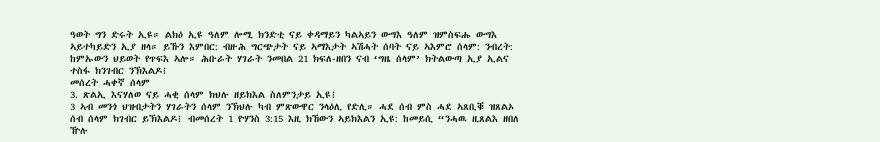ዓወት ግን ድሩት ኢዩ። ልክዕ ኢዩ ዓለም ሎሚ ክንድቲ ናይ ቀዳማይን ካልኣይን ውግእ ዓለም ዝምስፍሑ ውግእ ኣይተካይድን ኢያ ዘላ። ይኹን እምበር: ብዙሕ ግርጭታት ናይ ኣማእታት ኣሽሓት ሰባት ናይ ኣእምሮ ሰላም: ንብረት: ከምኡውን ህይወት የጥፍእ ኣሎ። ሕቡራት ሃገራት ንመበል 21 ክፍለ-ዘበን ናብ ‘ግዜ ሰላም’ ክትልውጣ ኢያ ኢልና ተስፋ ክንገብር ንኽእልዶ፧
መሰረት ሓቀኛ ሰላም
3. ጽልኢ እናሃለወ ናይ ሓቂ ሰላም ክህሉ ዘይክእል ስለምንታይ ኢዩ፧
3 ኣብ መንጎ ህዝብታትን ሃገራትን ሰላም ንኽህሉ ካብ ምጽውዋር ንላዕሊ የድሊ። ሓደ ሰብ ምስ ሓደ ኣጸቢቑ ዝጸልኦ ሰብ ሰላም ክገብር ይኽእልዶ፧ ብመሰረት 1 ዮሃንስ 3:15 እዚ ክኸውን ኣይክእልን ኢዩ: ከመይሲ “ንሓዉ ዚጸልእ ዘበለ ዅሉ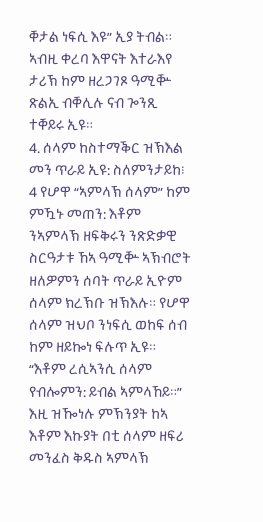ቐታል ነፍሲ እዩ” ኢያ ትብል። ኣብዚ ቀረባ እዋናት እተራእየ ታሪኽ ከም ዘረጋገጾ ዓሚቝ ጽልኢ ብቐሊሉ ናብ ጐንጺ ተቐይሩ ኢዩ።
4. ሰላም ከስተማቕር ዝኽእል መን ጥራይ ኢዩ: ስለምንታይከ፧
4 የሆዋ “ኣምላኽ ሰላም” ከም ምዃኑ መጠን: እቶም ንኣምላኽ ዘፍቅሩን ንጽድቃዊ ስርዓታቱ ኸኣ ዓሚቝ ኣኽብሮት ዘለዎምን ሰባት ጥራይ ኢዮም ሰላም ክረኽቡ ዝኽእሉ። የሆዋ ሰላም ዝህቦ ንነፍሲ ወከፍ ሰብ ከም ዘይኰነ ፍሉጥ ኢዩ። “እቶም ረሲኣንሲ ሰላም የብሎምን: ይብል ኣምላኸይ።” እዚ ዝዀነሉ ምኽንያት ከኣ እቶም እኩያት በቲ ሰላም ዘፍሪ መንፈስ ቅዱስ ኣምላኽ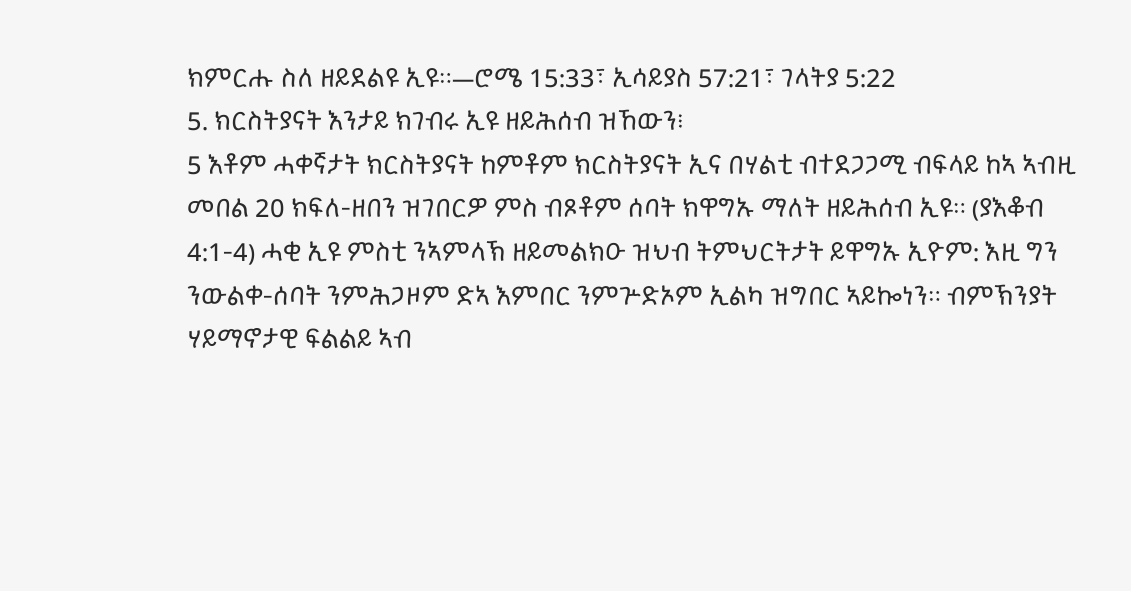ክምርሑ ስለ ዘይደልዩ ኢዩ።—ሮሜ 15:33፣ ኢሳይያስ 57:21፣ ገላትያ 5:22
5. ክርስትያናት እንታይ ክገብሩ ኢዩ ዘይሕሰብ ዝኸውን፧
5 እቶም ሓቀኛታት ክርስትያናት ከምቶም ክርስትያናት ኢና በሃልቲ ብተደጋጋሚ ብፍላይ ከኣ ኣብዚ መበል 20 ክፍለ-ዘበን ዝገበርዎ ምስ ብጾቶም ሰባት ክዋግኡ ማለት ዘይሕሰብ ኢዩ። (ያእቆብ 4:1-4) ሓቂ ኢዩ ምስቲ ንኣምላኽ ዘይመልክዑ ዝህብ ትምህርትታት ይዋግኡ ኢዮም: እዚ ግን ንውልቀ-ሰባት ንምሕጋዞም ድኣ እምበር ንምጕድኦም ኢልካ ዝግበር ኣይኰነን። ብምኽንያት ሃይማኖታዊ ፍልልይ ኣብ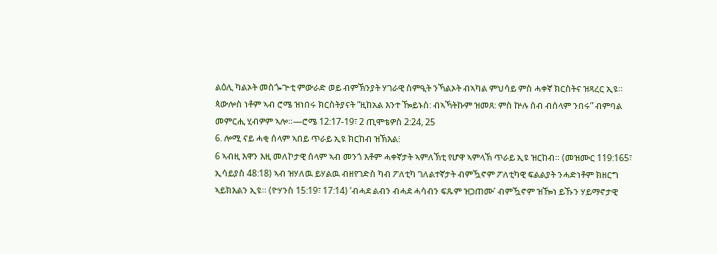ልዕሊ ካልኦት መስጐጕቲ ምውራድ ወይ ብምኽንያት ሃገራዊ ስምዒት ንኻልኦት ብኣካል ምህሳይ ምስ ሓቀኛ ክርስትና ዝጻረር ኢዩ። ጳውሎስ ነቶም ኣብ ሮሜ ዝነበሩ ክርስትያናት “ዚከአል እንተ ዀይኑስ: ብኣኻትኩም ዝመጸ: ምስ ኵሉ ሰብ ብሰላም ንበሩ” ብምባል መምርሒ ሂብዎም ኣሎ።—ሮሜ 12:17-19፣ 2 ጢሞቴዎስ 2:24, 25
6. ሎሚ ናይ ሓቂ ሰላም ኣበይ ጥራይ ኢዩ ክርከብ ዝኽእል፧
6 ኣብዚ እዋን እዚ መለኮታዊ ሰላም ኣብ መንጎ እቶም ሓቀኛታት ኣምለኽቲ የሆዋ ኣምላኽ ጥራይ ኢዩ ዝርከብ። (መዝሙር 119:165፣ ኢሳይያስ 48:18) ኣብ ዝሃለዉ ይሃልዉ ብዘየገድስ ካብ ፖለቲካ ገለልተኛታት ብምዃኖም ፖለቲካዊ ፍልልያት ንሓድነቶም ክዘርግ ኣይክእልን ኢዩ። (ዮሃንስ 15:19፣ 17:14) ‘ብሓደ ልብን ብሓደ ሓሳብን ፍጹም ዝጋጠሙ’ ብምዃኖም ዝዀነ ይኹን ሃይማኖታዊ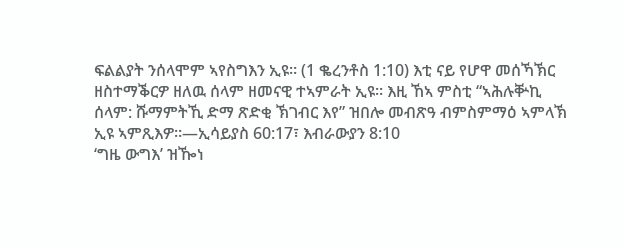ፍልልያት ንሰላሞም ኣየስግእን ኢዩ። (1 ቈረንቶስ 1:10) እቲ ናይ የሆዋ መሰኻኽር ዘስተማቕርዎ ዘለዉ ሰላም ዘመናዊ ተኣምራት ኢዩ። እዚ ኸኣ ምስቲ “ኣሕሉቝኪ ሰላም: ሹማምትኺ ድማ ጽድቂ ኽገብር እየ” ዝበሎ መብጽዓ ብምስምማዕ ኣምላኽ ኢዩ ኣምጺእዎ።—ኢሳይያስ 60:17፣ እብራውያን 8:10
‘ግዜ ውግእ’ ዝዀነ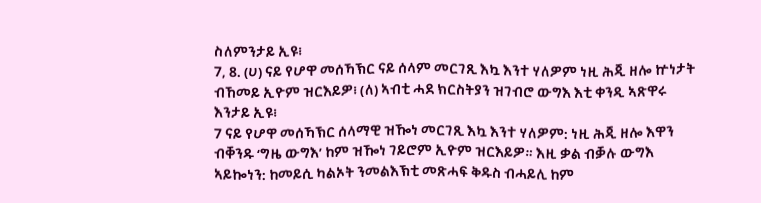ስለምንታይ ኢዩ፧
7, 8. (ሀ) ናይ የሆዋ መሰኻኽር ናይ ሰላም መርገጺ እኳ እንተ ሃለዎም ነዚ ሕጂ ዘሎ ኵነታት ብኸመይ ኢዮም ዝርእይዎ፧ (ለ) ኣብቲ ሓደ ክርስትያን ዝገብሮ ውግእ እቲ ቀንዲ ኣጽዋሩ እንታይ ኢዩ፧
7 ናይ የሆዋ መሰኻኽር ሰላማዊ ዝዀነ መርገጺ እኳ እንተ ሃለዎም: ነዚ ሕጂ ዘሎ እዋን ብቐንዱ ‘ግዜ ውግእ’ ከም ዝዀነ ገይሮም ኢዮም ዝርእይዎ። እዚ ቃል ብቓሉ ውግእ ኣይኰነን: ከመይሲ ካልኦት ንመልእኽቲ መጽሓፍ ቅዱስ ብሓይሊ ከም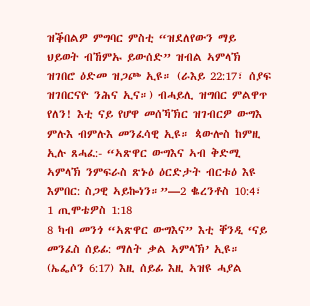ዝቕበልዎ ምግባር ምስቲ “ዝደለየውን ማይ ህይወት ብኸምኡ ይውሰድ” ዝብል ኣምላኽ ዝገበሮ ዕድመ ዝጋጮ ኢዩ። (ራእይ 22:17፣ ሰያፍ ዝገበርናዮ ንሕና ኢና።) ብሓይሊ ዝግበር ምልዋጥ የለን! እቲ ናይ የሆዋ መሰኻኽር ዝገብርዎ ውግእ ምሉእ ብምሉእ መንፈሳዊ ኢዩ። ጳውሎስ ከምዚ ኢሉ ጸሓፈ:- “ኣጽዋር ውግእና ኣብ ቅድሚ ኣምላኽ ንምፍራስ ጽኑዕ ዕርድታት ብርቱዕ እዩ እምበር: ስጋዊ ኣይኰነን።”—2 ቈረንቶስ 10:4፣ 1 ጢሞቴዎስ 1:18
8 ካብ መንጎ “ኣጽዋር ውግእና” እቲ ቐንዲ ‘ናይ መንፈስ ሰይፊ: ማለት ቃል ኣምላኽ’ ኢዩ። (ኤፌሶን 6:17) እዚ ሰይፊ እዚ ኣዝዩ ሓያል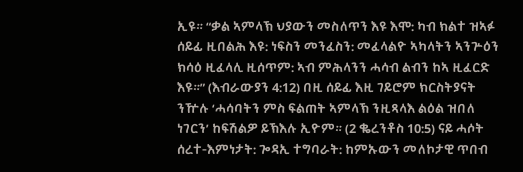ኢዩ። “ቃል ኣምላኽ ህያውን መስለጥን እዩ እሞ: ካብ ክልተ ዝኣፉ ሰይፊ ዚበልሕ እዩ: ነፍስን መንፈስን: መፈላልዮ ኣካላትን ኣንጕዕን ክሳዕ ዚፈላሊ ዚሰጥም: ኣብ ምሕላንን ሓሳብ ልብን ከኣ ዚፈርድ እዩ።” (እብራውያን 4:12) በዚ ሰይፊ እዚ ገይሮም ክርስትያናት ንዅሉ ‘ሓሳባትን ምስ ፍልጠት ኣምላኽ ንዚጻላእ ልዕል ዝበለ ነገርን’ ከፍሽልዎ ይኽእሉ ኢዮም። (2 ቈረንቶስ 10:5) ናይ ሓሶት ሰረተ-እምነታት: ጐዳኢ ተግባራት: ከምኡውን መለኮታዊ ጥበብ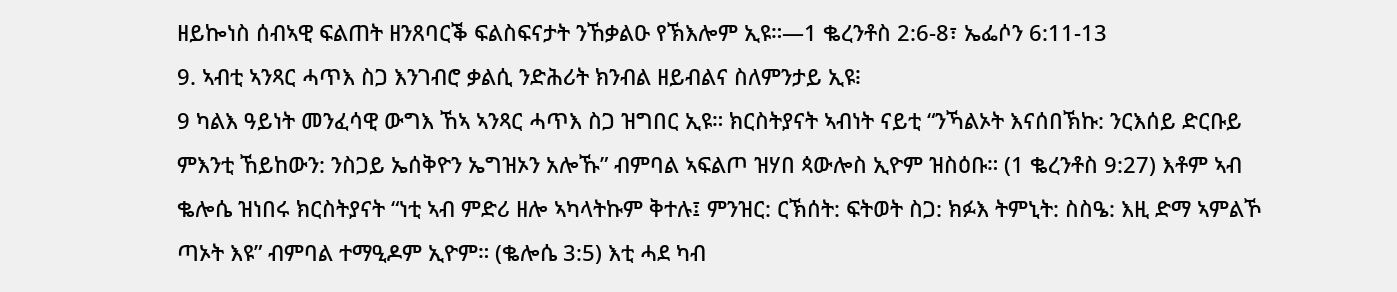ዘይኰነስ ሰብኣዊ ፍልጠት ዘንጸባርቕ ፍልስፍናታት ንኸቃልዑ የኽእሎም ኢዩ።—1 ቈረንቶስ 2:6-8፣ ኤፌሶን 6:11-13
9. ኣብቲ ኣንጻር ሓጥእ ስጋ እንገብሮ ቃልሲ ንድሕሪት ክንብል ዘይብልና ስለምንታይ ኢዩ፧
9 ካልእ ዓይነት መንፈሳዊ ውግእ ኸኣ ኣንጻር ሓጥእ ስጋ ዝግበር ኢዩ። ክርስትያናት ኣብነት ናይቲ “ንኻልኦት እናሰበኽኩ: ንርእሰይ ድርቡይ ምእንቲ ኸይከውን: ንስጋይ ኤሰቅዮን ኤግዝኦን አሎኹ” ብምባል ኣፍልጦ ዝሃበ ጳውሎስ ኢዮም ዝስዕቡ። (1 ቈረንቶስ 9:27) እቶም ኣብ ቈሎሴ ዝነበሩ ክርስትያናት “ነቲ ኣብ ምድሪ ዘሎ ኣካላትኩም ቅተሉ፤ ምንዝር: ርኽሰት: ፍትወት ስጋ: ክፉእ ትምኒት: ስስዔ: እዚ ድማ ኣምልኾ ጣኦት እዩ” ብምባል ተማዒዶም ኢዮም። (ቈሎሴ 3:5) እቲ ሓደ ካብ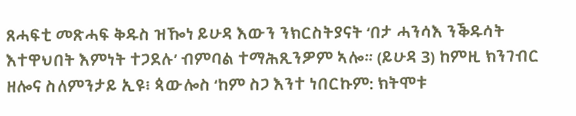ጸሓፍቲ መጽሓፍ ቅዱስ ዝዀነ ይሁዳ እውን ንክርስትያናት ‘በታ ሓንሳእ ንቕዱሳት እተዋህበት እምነት ተጋደሉ’ ብምባል ተማሕጺንዎም ኣሎ። (ይሁዳ 3) ከምዚ ክንገብር ዘሎና ስለምንታይ ኢዩ፧ ጳውሎስ ‘ከም ስጋ እንተ ነበርኩም: ክትሞቱ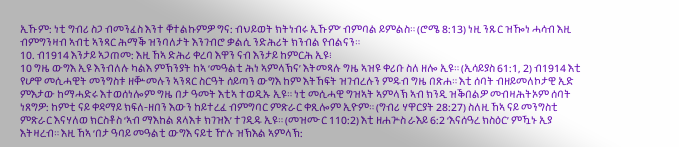ኢኹም: ነቲ ግብሪ ስጋ ብመንፈስ እንተ ቐተልኩምዎ ግና: ብህይወት ክትነብሩ ኢኹም’ ብምባል ይምልስ። (ሮሜ 8:13) ነዚ ንጹር ዝዀነ ሓሳብ እዚ ብምግንዛብ ኣብቲ ኣንጻር ሕማቕ ዝንባለታት እንገብሮ ቃልሲ ንድሕሪት ክንብል የብልናን።
10. ብ1914 እንታይ ኣጋጠመ: እዚ ኸኣ ድሕሪ ቀረባ እዋን ናብ እንታይ ከምርሕ ኢዩ፧
10 ግዜ ውግእ ኢዩ እንብለሉ ካልእ ምኽንያት ከኣ ‘መዓልቲ ሕነ ኣምላኽና’ እትመጻሉ ግዜ ኣዝዩ ቀሪቡ ስለ ዘሎ ኢዩ። (ኢሳይያስ 61:1, 2) ብ1914 እቲ የሆዋ መሲሓዊት መንግስቱ ዘቝመሉን ኣንጻር ስርዓት ሰይጣን ውግእ ከም እትኸፍት ዝገብረሉን ምዱብ ግዜ በጽሐ። እቲ ሰባት ብዘይመለኮታዊ ኢድ ምእታው ከማሓድሩ እተወሰነሎም ግዜ በታ ዓመት እቲኣ ተወዲኡ ኢዩ። ነቲ መሲሓዊ ግዝኣት ኣምላኽ ኣብ ክንዲ ዝቕበልዎ መብዛሕትኦም ሰባት ነጸግዎ: ከምቲ ናይ ቀዳማይ ክፍለ-ዘበን እውን ከይተረፈ ብምግባር ምጽራር ቀጺሎም ኢዮም። (ግብሪ ሃዋርያት 28:27) ስለዚ ኸኣ ናይ መንግስቲ ምጽራር እናሃለወ ክርስቶስ ‘ኣብ ማእከል ጸላእቱ ክገዝእ’ ተገዲዱ ኢዩ። (መዝሙር 110:2) እቲ ዘሐጕስ ራእይ 6:2 ‘እናሰዓረ ክስዕር’ ምዃኑ ኢያ እትዛረብ። እዚ ኸኣ ‘በታ ዓባይ መዓልቲ ውግእ ናይቲ ዅሉ ዝኽእል ኣምላኽ: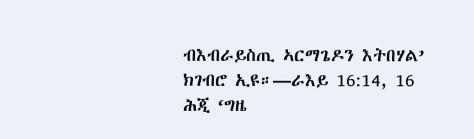ብእብራይስጢ ኣርማጌዶን እትበሃል’ ክገብሮ ኢዩ።—ራእይ 16:14, 16
ሕጂ ‘ግዜ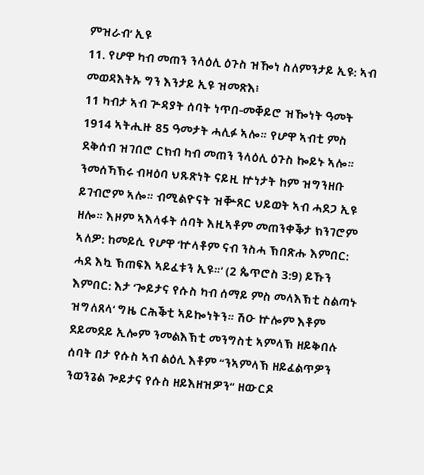ምዝራብ’ ኢዩ
11. የሆዋ ካብ መጠን ንላዕሊ ዕጉስ ዝዀነ ስለምንታይ ኢዩ: ኣብ መወዳእትኡ ግን እንታይ ኢዩ ዝመጽእ፧
11 ካብታ ኣብ ጕዳያት ሰባት ነጥበ-መቐይሮ ዝዀነት ዓመት 1914 ኣትሒዙ 85 ዓመታት ሓሊፉ ኣሎ። የሆዋ ኣብቲ ምስ ደቅሰብ ዝገበሮ ርክብ ካብ መጠን ንላዕሊ ዕጉስ ኰይኑ ኣሎ። ንመሰኻኽሩ ብዛዕባ ህጹጽነት ናይዚ ኵነታት ከም ዝግንዘቡ ይገብሮም ኣሎ። ብሚልዮናት ዝቝጸር ህይወት ኣብ ሓደጋ ኢዩ ዘሎ። እዞም ኣእላፋት ሰባት እዚኣቶም መጠንቀቕታ ክንገሮም ኣለዎ: ከመይሲ የሆዋ ‘ኵላቶም ናብ ንስሓ ኽበጽሑ እምበር: ሓደ እኳ ኽጠፍእ ኣይፈቱን ኢዩ።’ (2 ጴጥሮስ 3:9) ይኹን እምበር: እታ ‘ጐይታና የሱስ ካብ ሰማይ ምስ መላእኽቲ ስልጣኑ ዝግለጸላ’ ግዜ ርሕቕቲ ኣይኰነትን። ሽዑ ኵሎም እቶም ደይመደይ ኢሎም ንመልእኽቲ መንግስቲ ኣምላኽ ዘይቅበሉ ሰባት በታ የሱስ ኣብ ልዕሊ እቶም “ንኣምላኽ ዘይፈልጥዎን ንወንጌል ጐይታና የሱስ ዘይእዘዝዎን” ዘውርዶ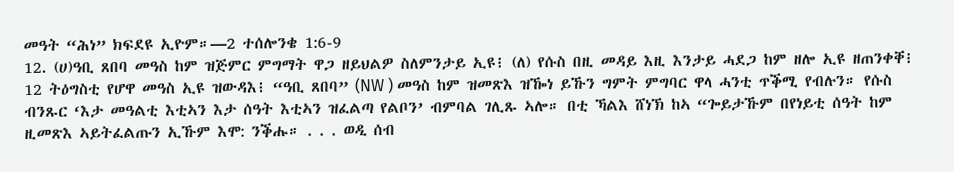መዓት “ሕነ” ክፍደዩ ኢዮም።—2 ተሰሎንቄ 1:6-9
12. (ሀ)ዓቢ ጸበባ መዓስ ከም ዝጅምር ምግማት ዋጋ ዘይህልዎ ስለምንታይ ኢዩ፧ (ለ) የሱስ በዚ መዳይ እዚ እንታይ ሓደጋ ከም ዘሎ ኢዩ ዘጠንቀቐ፧
12 ትዕግስቲ የሆዋ መዓስ ኢዩ ዝውዳእ፧ “ዓቢ ጸበባ” (NW ) መዓስ ከም ዝመጽእ ዝዀነ ይኹን ግምት ምግባር ዋላ ሓንቲ ጥቕሚ የብሉን። የሱስ ብንጹር ‘እታ መዓልቲ እቲኣን እታ ሰዓት እቲኣን ዝፈልጣ የልቦን’ ብምባል ገሊጹ ኣሎ። በቲ ኻልእ ሸነኽ ከኣ “ጐይታኹም በየነይቲ ሰዓት ከም ዚመጽእ ኣይትፈልጡን ኢኹም እሞ: ንቕሑ። . . . ወዲ ሰብ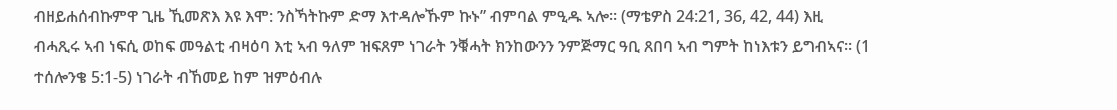ብዘይሐሰብኩምዋ ጊዜ ኺመጽእ እዩ እሞ: ንስኻትኩም ድማ እተዳሎኹም ኩኑ” ብምባል ምዒዱ ኣሎ። (ማቴዎስ 24:21, 36, 42, 44) እዚ ብሓጺሩ ኣብ ነፍሲ ወከፍ መዓልቲ ብዛዕባ እቲ ኣብ ዓለም ዝፍጸም ነገራት ንቑሓት ክንከውንን ንምጅማር ዓቢ ጸበባ ኣብ ግምት ከነእቱን ይግብኣና። (1 ተሰሎንቄ 5:1-5) ነገራት ብኸመይ ከም ዝምዕብሉ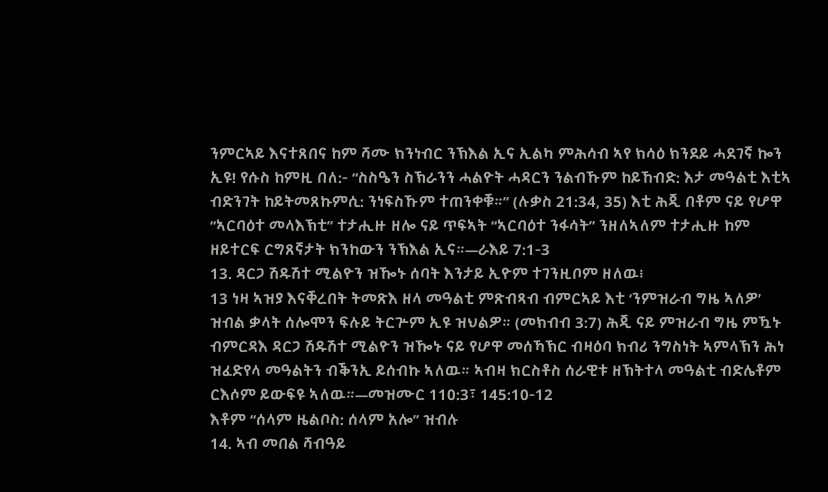ንምርኣይ እናተጸበና ከም ሻሙ ክንነብር ንኽእል ኢና ኢልካ ምሕሳብ ኣየ ክሳዕ ክንደይ ሓደገኛ ኰን ኢዩ! የሱስ ከምዚ በለ:- “ስስዔን ስኽራንን ሓልዮት ሓዳርን ንልብኹም ከይኸብድ: እታ መዓልቲ እቲኣ ብድንገት ከይትመጸኩምሲ: ንነፍስኹም ተጠንቀቑ።” (ሉቃስ 21:34, 35) እቲ ሕጂ በቶም ናይ የሆዋ “ኣርባዕተ መላእኽቲ” ተታሒዙ ዘሎ ናይ ጥፍኣት “ኣርባዕተ ንፋሳት” ንዘለኣለም ተታሒዙ ከም ዘይተርፍ ርግጸኛታት ክንከውን ንኽእል ኢና።—ራእይ 7:1-3
13. ዳርጋ ሽዱሽተ ሚልዮን ዝዀኑ ሰባት እንታይ ኢዮም ተገንዚቦም ዘለዉ፧
13 ነዛ ኣዝያ እናቐረበት ትመጽእ ዘላ መዓልቲ ምጽብጻብ ብምርኣይ እቲ ‘ንምዝራብ ግዜ ኣለዎ’ ዝብል ቃላት ሰሎሞን ፍሉይ ትርጕም ኢዩ ዝህልዎ። (መክብብ 3:7) ሕጂ ናይ ምዝራብ ግዜ ምዃኑ ብምርዳእ ዳርጋ ሽዱሽተ ሚልዮን ዝዀኑ ናይ የሆዋ መሰኻኽር ብዛዕባ ክብሪ ንግስነት ኣምላኽን ሕነ ዝፈድየላ መዓልትን ብቕንኢ ይሰብኩ ኣለዉ። ኣብዛ ክርስቶስ ሰራዊቱ ዘኽትተላ መዓልቲ ብድሌቶም ርእሶም ይውፍዩ ኣለዉ።—መዝሙር 110:3፣ 145:10-12
እቶም “ሰላም ዜልቦስ: ሰላም አሎ” ዝብሉ
14. ኣብ መበል ሻብዓይ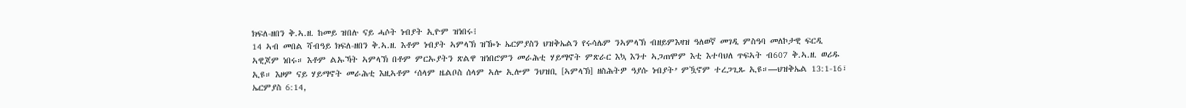ክፍለ-ዘበን ቅ.ኣ.ዘ. ከመይ ዝበሉ ናይ ሓሶት ነብያት ኢዮም ዝነበሩ፧
14 ኣብ መበል ሻብዓይ ክፍለ-ዘበን ቅ.ኣ.ዘ. እቶም ነብያት ኣምላኽ ዝዀኑ ኤርምያስን ህዝቅኤልን የሩሳሌም ንኣምላኽ ብዘይምእዛዝ ዓለወኛ መገዲ ምስዓባ መለኮታዊ ፍርዲ ኣዊጆም ነበሩ። እቶም ልኡኻት ኣምላኽ በቶም ምርኡያትን ጽልዋ ዝነበሮምን መራሕቲ ሃይማኖት ምጽራር እኳ እንተ ኣጋጠሞም እቲ እተባህለ ጥፍኣት ብ607 ቅ.ኣ.ዘ. ወሪዱ ኢዩ። እዞም ናይ ሃይማኖት መራሕቲ እዚኣቶም ‘ሰላም ዜልቦስ ሰላም ኣሎ ኢሎም ንህዝቢ [ኣምላኽ] ዘስሕትዎ ዓያሱ ነብያት’ ምዃኖም ተረጋጊጹ ኢዩ።—ህዝቅኤል 13:1-16፣ ኤርምያስ 6:14,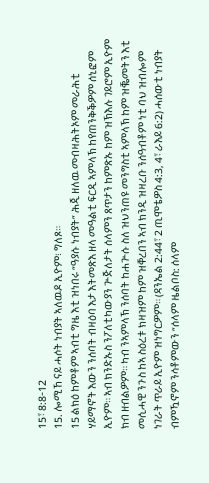15፣ 8:8-12
15. ሎሚኸ ናይ ሓሶት ነብያት ኣለዉዶ ኢዮም፧ ግለጾ።
15 ልክዕ ከምቶም ኣብቲ ግዜ እቲ ዝነበሩ “ዓያሱ ነብያት” ሕጂ ዘለዉ መብዛሕትኦም መራሕቲ ሃይማኖት እውን ንሰባት ብዛዕባ እታ እትመጽእ ዘላ መዓልቲ ፍርዲ ኣምላኽ ከየጠንቅቕዎም ሰኒፎም ኢዮም። ኣብ ክንድኡስ ንፖለቲካውያን ጕጅለታት ሰላምን ጸጥታን ከምጽኡ ከም ዝኽእሉ ገይሮም ኢዮም ክብ ዘብልዎም። ካብ ንኣምላኽ ንሰባት ከሐጕሱ ስለ ዝህንጠዩ መንግስቲ ኣምላኽ ከም ዝቘመትን እቲ መሲሓዊ ንጉስ ከኣ ስዕረቱ ክዛዝም ከም ዝቐረበን ኣብ ክንዲ ዝዛረቡ ንሰዓብቶም ነቲ ባህ ዝብሎም ነገራት ጥራይ ኢዮም ዝነግርዎም። (ዳንኤል 2:44፣ 2 ጢሞቴዎስ 4:3, 4፣ ራእይ 6:2) ሓሰውቲ ነብያት ብምዃኖም ንሳቶምውን “ሰላም ዜልቦስ: ሰላም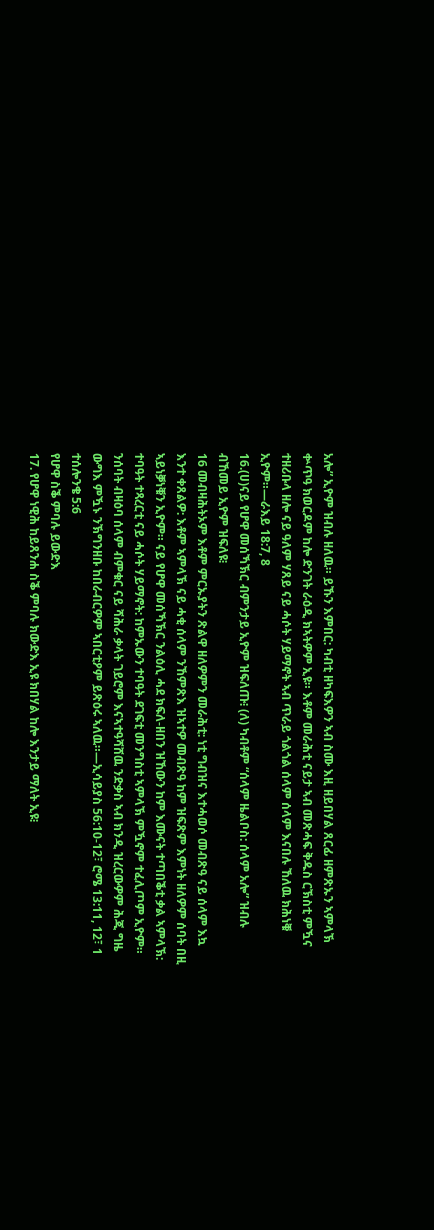አሎ” ኢዮም ዝብሉ ዘለዉ። ይኹን እምበር: ካብቲ ዘካፍእዎን ኣብ ስሙ እዚ ዘይበሃል ጸርፊ ዘምጽኡን ኣምላኽ ቍጥዓ ክወርዶም ከሎ ድንገት ራዕዲ ክኣትዎም ኢዩ። እቶም መራሕቲ ናይታ ኣብ መጽሓፍ ቅዱስ ርኽስቲ ምዃና ተዘሪቡላ ዘሎ ናይ ዓለም ሃጸይ ናይ ሓሶት ሃይማኖት ኣብ ጥራይ ጎልጎል ሰላም ሰላም እናበሉ ኸለዉ ክሕነቑ ኢዮም።—ራእይ 18:7, 8
16.(ሀ)ናይ የሆዋ መሰኻኽር ብምንታይ ኢዮም ዝፍለጡ፧ (ለ) ካብቶም “ሰላም ዜልቦስ: ሰላም አሎ” ዝብሉ ብኸመይ ኢዮም ዝፍለዩ፧
16 መብዛሕትኦም እቶም ምርኡያትን ጽልዋ ዘለዎምን መራሕቲ: ነቲ ግብዝና እተሓወሶ መብጽዓ ናይ ሰላም እኳ እንተ ቀጸልዎ: እቶም ኣምላኽ ናይ ሓቂ ሰላም ንኸምጽእ ዝኣተዎ መብጽዓ ከም ዝፍጽም እምነት ዘለዎም ሰባት በዚ ኣይነቓነቑን ኢዮም። ናይ የሆዋ መሰኻኽር ንልዕሊ ሓደ ክፍለ-ዘበን ዝኸውን ከም እሙናት ተጣበቕቲ ቃል ኣምላኽ: ተባዓት ተጻረርቲ ናይ ሓሶት ሃይማኖት: ከምኡውን ተባዓት ደገፍቲ መንግስቲ ኣምላኽ ምዃኖም ተፈሊጦም ኢዮም። ንሰባት ብዛዕባ ሰላም ብምቁር ናይ ሻሕራ ቃላት ገይሮም እናኣተዓሻሸዉ ንድቃስ ኣብ ክንዲ ዝረርውዎም ሕጂ ግዜ ውግእ ምዃኑ ንኽግንዘቡ ከበራብርዎም ኣበርቲዖም ይጽዕሩ ኣለዉ።—ኢሳይያስ 56:10-12፣ ሮሜ 13:11, 12፣ 1 ተሰሎንቄ 5:6
የሆዋ ስቕ ምባሉ ይውድእ
17. የሆዋ ነዊሕ ከይጸንሐ ስቕ ምባሉ ክውድእ ኢዩ ክበሃል ከሎ እንታይ ማለት ኢዩ፧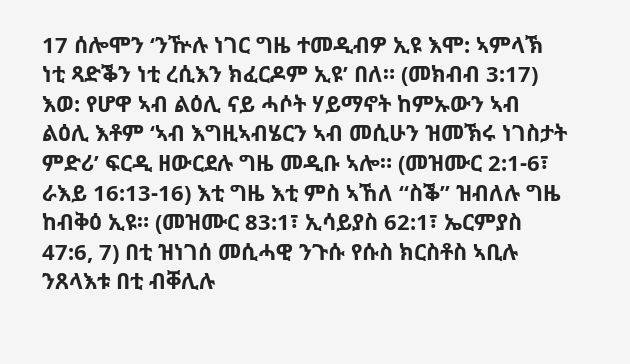17 ሰሎሞን ‘ንዅሉ ነገር ግዜ ተመዲብዎ ኢዩ እሞ: ኣምላኽ ነቲ ጻድቕን ነቲ ረሲእን ክፈርዶም ኢዩ’ በለ። (መክብብ 3:17) እወ: የሆዋ ኣብ ልዕሊ ናይ ሓሶት ሃይማኖት ከምኡውን ኣብ ልዕሊ እቶም ‘ኣብ እግዚኣብሄርን ኣብ መሲሁን ዝመኽሩ ነገስታት ምድሪ’ ፍርዲ ዘውርደሉ ግዜ መዲቡ ኣሎ። (መዝሙር 2:1-6፣ ራእይ 16:13-16) እቲ ግዜ እቲ ምስ ኣኸለ “ስቕ” ዝብለሉ ግዜ ከብቅዕ ኢዩ። (መዝሙር 83:1፣ ኢሳይያስ 62:1፣ ኤርምያስ 47:6, 7) በቲ ዝነገሰ መሲሓዊ ንጉሱ የሱስ ክርስቶስ ኣቢሉ ንጸላእቱ በቲ ብቐሊሉ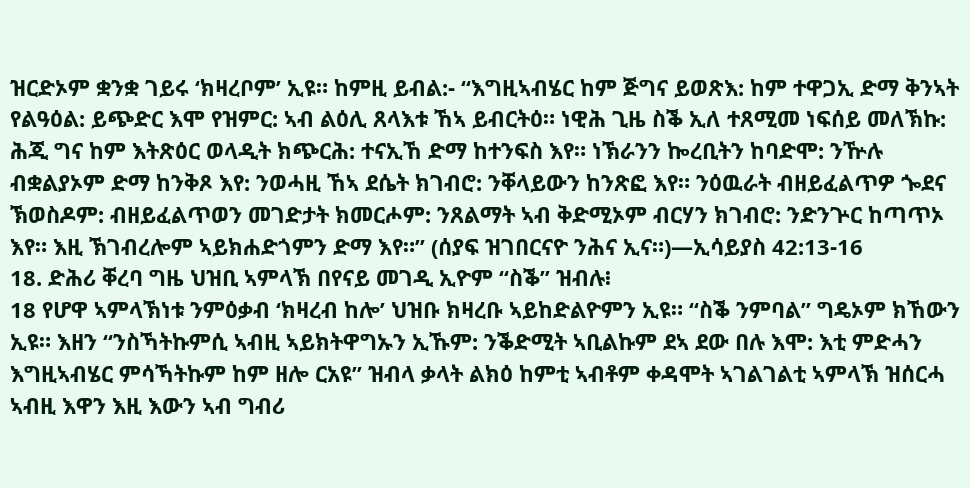ዝርድኦም ቋንቋ ገይሩ ‘ክዛረቦም’ ኢዩ። ከምዚ ይብል:- “እግዚኣብሄር ከም ጅግና ይወጽእ: ከም ተዋጋኢ ድማ ቅንኣት የልዓዕል: ይጭድር እሞ የዝምር: ኣብ ልዕሊ ጸላእቱ ኸኣ ይብርትዕ። ነዊሕ ጊዜ ስቕ ኢለ ተጸሚመ ነፍሰይ መለኽኩ: ሕጂ ግና ከም እትጽዕር ወላዲት ክጭርሕ: ተናኢኸ ድማ ከተንፍስ እየ። ነኽራንን ኰረቢትን ከባድሞ: ንዅሉ ብቋልያኦም ድማ ከንቅጾ እየ: ንወሓዚ ኸኣ ደሴት ክገብሮ: ንቐላይውን ከንጽፎ እየ። ንዕዉራት ብዘይፈልጥዎ ጐደና ኽወስዶም: ብዘይፈልጥወን መገድታት ክመርሖም: ንጸልማት ኣብ ቅድሚኦም ብርሃን ክገብሮ: ንድንጕር ከጣጥኦ እየ። እዚ ኽገብረሎም ኣይክሐድጎምን ድማ እየ።” (ሰያፍ ዝገበርናዮ ንሕና ኢና።)—ኢሳይያስ 42:13-16
18. ድሕሪ ቐረባ ግዜ ህዝቢ ኣምላኽ በየናይ መገዲ ኢዮም “ስቕ” ዝብሉ፧
18 የሆዋ ኣምላኽነቱ ንምዕቃብ ‘ክዛረብ ከሎ’ ህዝቡ ክዛረቡ ኣይከድልዮምን ኢዩ። “ስቕ ንምባል” ግዴኦም ክኸውን ኢዩ። እዘን “ንስኻትኩምሲ ኣብዚ ኣይክትዋግኡን ኢኹም: ንቕድሚት ኣቢልኩም ደኣ ደው በሉ እሞ: እቲ ምድሓን እግዚኣብሄር ምሳኻትኩም ከም ዘሎ ርአዩ” ዝብላ ቃላት ልክዕ ከምቲ ኣብቶም ቀዳሞት ኣገልገልቲ ኣምላኽ ዝሰርሓ ኣብዚ እዋን እዚ እውን ኣብ ግብሪ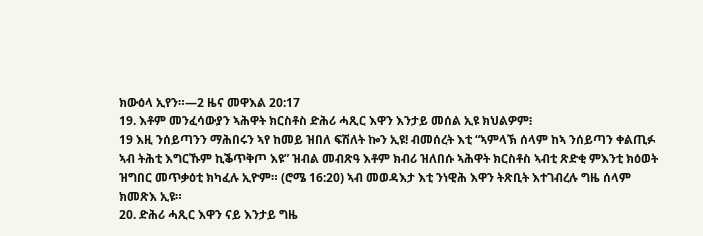ክውዕላ ኢየን።—2 ዜና መዋእል 20:17
19. እቶም መንፈሳውያን ኣሕዋት ክርስቶስ ድሕሪ ሓጺር እዋን እንታይ መሰል ኢዩ ክህልዎም፧
19 እዚ ንሰይጣንን ማሕበሩን ኣየ ከመይ ዝበለ ፍሽለት ኰን ኢዩ! ብመሰረት እቲ “ኣምላኽ ሰላም ከኣ ንሰይጣን ቀልጢፉ ኣብ ትሕቲ እግርኹም ኪቕጥቅጦ እዩ” ዝብል መብጽዓ እቶም ክብሪ ዝለበሱ ኣሕዋት ክርስቶስ ኣብቲ ጽድቂ ምእንቲ ክዕወት ዝግበር መጥቃዕቲ ክካፈሉ ኢዮም። (ሮሜ 16:20) ኣብ መወዳእታ እቲ ንነዊሕ እዋን ትጽቢት እተገብረሉ ግዜ ሰላም ክመጽእ ኢዩ።
20. ድሕሪ ሓጺር እዋን ናይ እንታይ ግዜ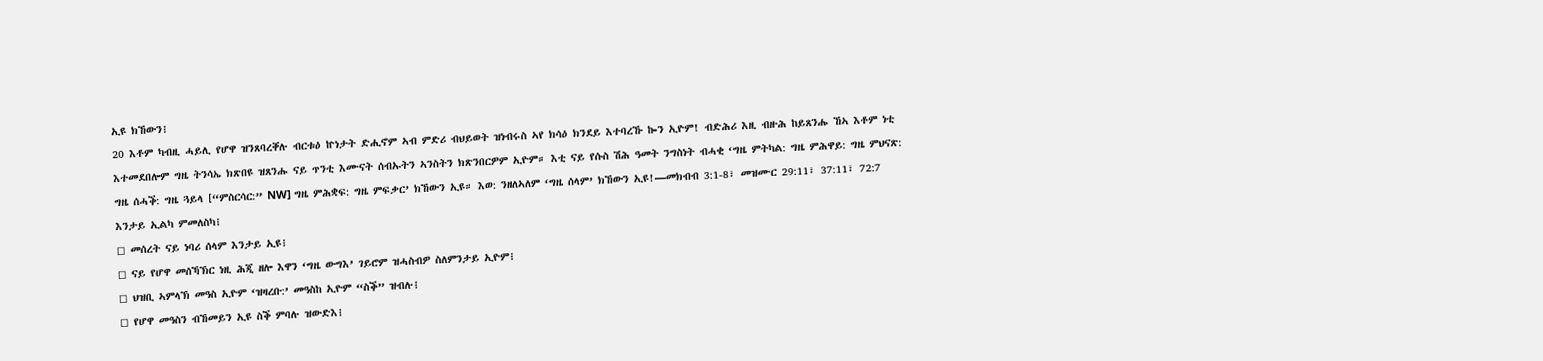ኢዩ ክኸውን፧
20 እቶም ካብዚ ሓይሊ የሆዋ ዝንጸባረቐሉ ብርቱዕ ኵነታት ድሒኖም ኣብ ምድሪ ብህይወት ዝነብሩስ ኣየ ክሳዕ ክንደይ እተባረኹ ኰን ኢዮም! ብድሕሪ እዚ ብዙሕ ከይጸንሑ ኸኣ እቶም ነቲ እተመደበሎም ግዜ ትንሳኤ ክጽበዩ ዝጸንሑ ናይ ጥንቲ እሙናት ሰብኡትን ኣንስትን ክጽንበርዎም ኢዮም። እቲ ናይ የሱስ ሽሕ ዓመት ንግስነት ብሓቂ ‘ግዜ ምትካል: ግዜ ምሕዋይ: ግዜ ምህናጽ: ግዜ ሰሓቕ: ግዜ ጓይላ [“ምስርሳር:” NW] ግዜ ምሕቋፍ: ግዜ ምፍቃር’ ክኸውን ኢዩ። እወ: ንዘለኣለም ‘ግዜ ሰላም’ ክኸውን ኢዩ!—መክብብ 3:1-8፣ መዝሙር 29:11፣ 37:11፣ 72:7
እንታይ ኢልካ ምመለስካ፧
◻ መሰረት ናይ ነባሪ ሰላም እንታይ ኢዩ፧
◻ ናይ የሆዋ መሰኻኽር ነዚ ሕጂ ዘሎ እዋን ‘ግዜ ውግእ’ ገይሮም ዝሓስብዎ ስለምንታይ ኢዮም፧
◻ ህዝቢ ኣምላኽ መዓስ ኢዮም ‘ዝዛረቡ:’ መዓስከ ኢዮም “ስቕ” ዝብሉ፧
◻ የሆዋ መዓስን ብኸመይን ኢዩ ስቕ ምባሉ ዝውድእ፧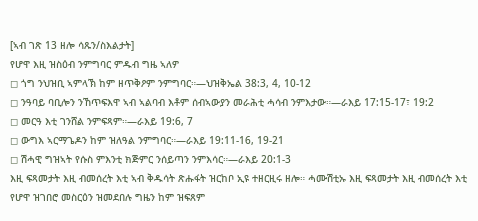[ኣብ ገጽ 13 ዘሎ ሳጹን/ስእልታት]
የሆዋ እዚ ዝስዕብ ንምግባር ምዱብ ግዜ ኣለዎ
◻ ጎግ ንህዝቢ ኣምላኽ ከም ዘጥቅዖም ንምግባር።—ህዝቅኤል 38:3, 4, 10-12
◻ ንዓባይ ባቢሎን ንኸጥፍእዋ ኣብ ኣልባብ እቶም ሰብኣውያን መራሕቲ ሓሳብ ንምእታው።—ራእይ 17:15-17፣ 19:2
◻ መርዓ እቲ ገንሸል ንምፍጻም።—ራእይ 19:6, 7
◻ ውግእ ኣርማጌዶን ከም ዝለዓል ንምግባር።—ራእይ 19:11-16, 19-21
◻ ሽሓዊ ግዝኣት የሱስ ምእንቲ ክጅምር ንሰይጣን ንምእሳር።—ራእይ 20:1-3
እዚ ፍጻመታት እዚ ብመሰረት እቲ ኣብ ቅዱሳት ጽሑፋት ዝርከቦ ኢዩ ተዘርዚሩ ዘሎ። ሓሙሽቲኡ እዚ ፍጻመታት እዚ ብመሰረት እቲ የሆዋ ዝገበሮ መስርዕን ዝመደበሉ ግዜን ከም ዝፍጸም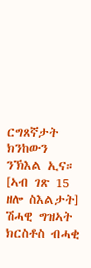ርግጸኛታት ክንከውን ንኽእል ኢና።
[ኣብ ገጽ 15 ዘሎ ስእልታት]
ሽሓዊ ግዝኣት ክርስቶስ ብሓቂ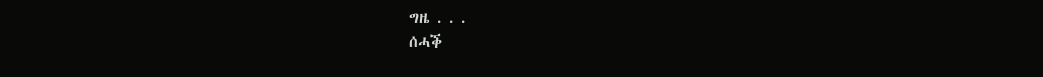ግዜ . . .
ሰሓቕ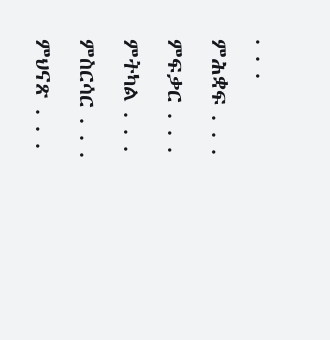. . .
ምሕቋፍ . . .
ምፍቃር . . .
ምትካል . . .
ምስርሳር . . .
ምህናጽ . . .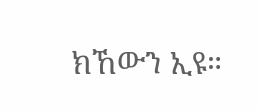ክኸውን ኢዩ።